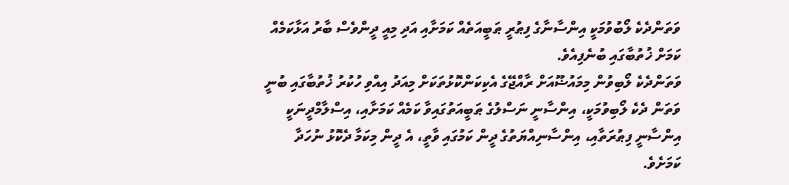ވަތަންދެކެ ލޯބުވުމަކީ އިންސާނާގެ ފިޠުރީ ޠަބީއަތެއް ކަމަށާއި އަދި މިއީ ދީންވެސް ބާރު އަޅާކަމެއް ކަމަށް ޚުތުބާގައި ބުނެފިއެވެ.
ވަތަންދެކެ ލޯބިވުން މިމައުޟޫއަށް ރާއްޖޭގެ އެކިކަންކޮޅުތަކަށް މިއަދު އިއްވި ހުކުރު ޚުތުބާގައި ބުނީ ވަތަން ދެކެ ލޯބިވުމަކީ، އިންސާނީ ނަސްލުގެ ޠަބީއަތުގައިވާ ކަމެއް ކަމަށާއި، އިސްލާމްދީނަކީ އިންސާނީ ފިޠުރަތާއި، އިންސާނިއްޔަތުގެ ދީން ކަމުގައި ވާތީ، އެ ދީން މިކަމާ ދެކޮޅު ނުހަދާ ކަމަށެވެ.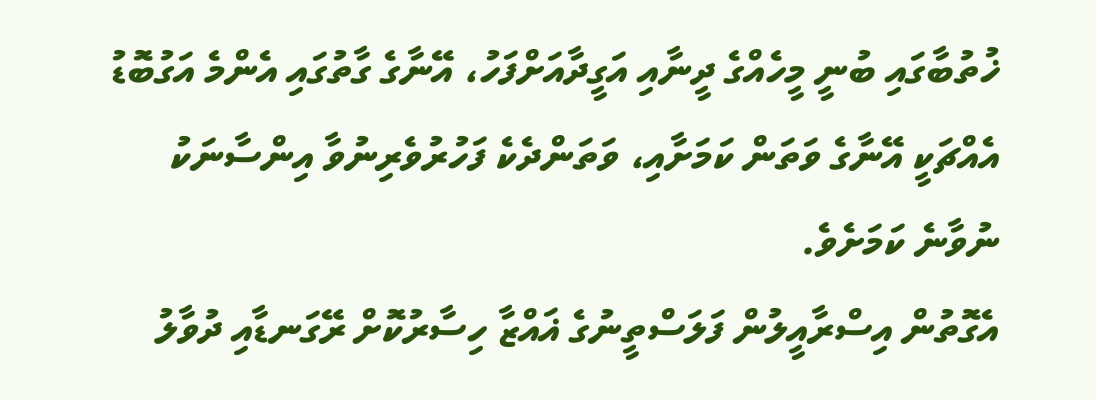ޚުތުބާގައި ބުނީ މީހެއްގެ ދީނާއި އަގީދާއަށްފަހު، އޭނާގެ ގާތުގައި އެންމެ އަގުބޮޑު އެއްޗަކީ އޭނާގެ ވަތަން ކަމަށާއި، ވަތަންދެކެ ފަހުރުވެރިނުވާ އިންސާނަކު ނުވާނެ ކަމަށެވެ.
އެގޮތުން އިސްރާއީލުން ފަލަސްތީނުގެ ޣައްޒާ ހިސާރުކޮށް ރޭގަނޑާއި ދުވާލު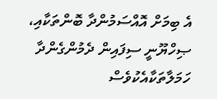އެ ބިމަށް އޮއްސަމުންދާ ބޮންތަކާއި، ޞިހްޔޫނީ ސިފައިން ދެމުންގެންދާ ހަމަލާތަކާއެކުވެސް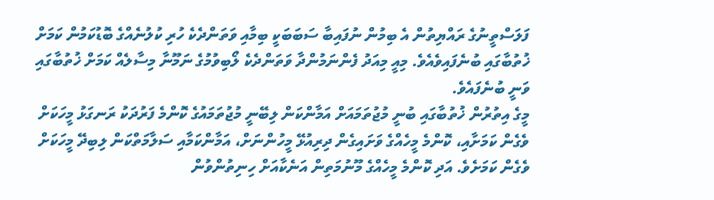ފަލަސްތީނުގެ ރައްޔިތުން އެ ބިމުން ނުފައިބާ ސަބަބަކީ ބިމާއި ވަތަންދެކެ ހުރި ކުލުނެއްގެ ބޮޑުކަމުން ކަމަށް ޚުތުބާގައި ބުނެފައިވެއެވެ. މިއީ މިއަދު ފެންނަމުންދާ ވަތަންދެކެ ލޯބިވުމުގެ ނަމޫނާ މިސާލެއް ކަމަށް ޚުތުބާގައި ވަނީ ބުނެފައެވެ.
މީގެ އިތުރުން ޚުތުބާގައި ބުނީ މުޖުތަމައަށް އަމާންކަން ލިބޭނީ މުޖުތަމައުގެ ކޮންމެ ފަރުދަކު ރަނގަޅު މީހަކަށް ވެގެން ކަމަށާއި، ކޮންމެ މީހެއްގެ ވަށައިގެން ދިރިއުޅޭ މީހުންނަށް، އަމާންކަމާއި ސަލާމަތްކަން ލިބިދޭ މީހަކަށް ވެގެން ކަމަށެވެ. އަދި ކޮންމެ މީހެއްގެ މޫނުމަތިން އަނެކާއަށް ހިނިތުންވުން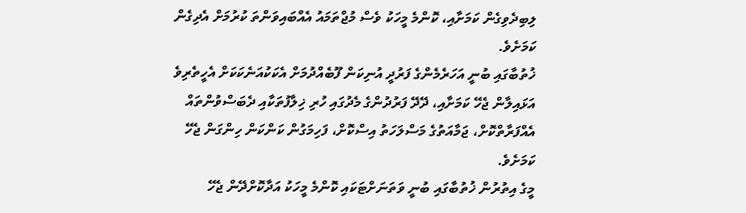ލިބިދެވިގެން ކަމަށާއި، ކޮންމެ މީހަކު ވެސް މުޖްތަމައު އެއްބައިވަންތަ ކުރުމަށް އެދިގެން ކަމަށެވެ.
ޚުތުބާގައި ބުނީ އަހަރެމެންގެ ފަރުދީ އުނިކަން ފޫބެއްދުމަށް އެކަކުއަނެކަކަށް އެހީތެރިވެ އަޅައިލާން ޖެހޭ ކަމަށާއި، ދޭދޭ ފަރުދުންގެ މެދުގައި ހުރި ޚިލާފުތަކާއި ދެބަސްވުންތައް އެއްފަރާތްކޮށް، ޖަމާއަތުގެ މަސްލަހަތު އިސްކޮށް، ފަހިމަގުން ކަންކަން ހިންގަން ޖެހޭ ކަމަށެވެ.
މީގެ އިތުރުން ޚުތުބާގައި ބުނީ ވަތަނަށްޓަކައި ކޮންމެ މީހަކު އަދާކޮށްދޭން ޖެހޭ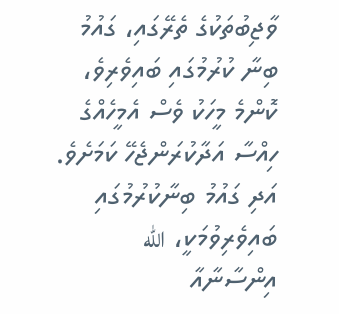ވާޖިބުތަކުގެ ތެރޭގައި، ގައުމު ބިނާ ކުރުމުގައި ބައިވެރިވެ، ކޮންމެ މީހަކު ވެސް އެމީހެއްގެ ހިއްސާ އަދާކުރަންޖެހޭ ކަމަށެވެ. އަދި ގައުމު ބިނާކުރުމުގައި ބައިވެރިވުމަކީ، الله އިންސާނާއާ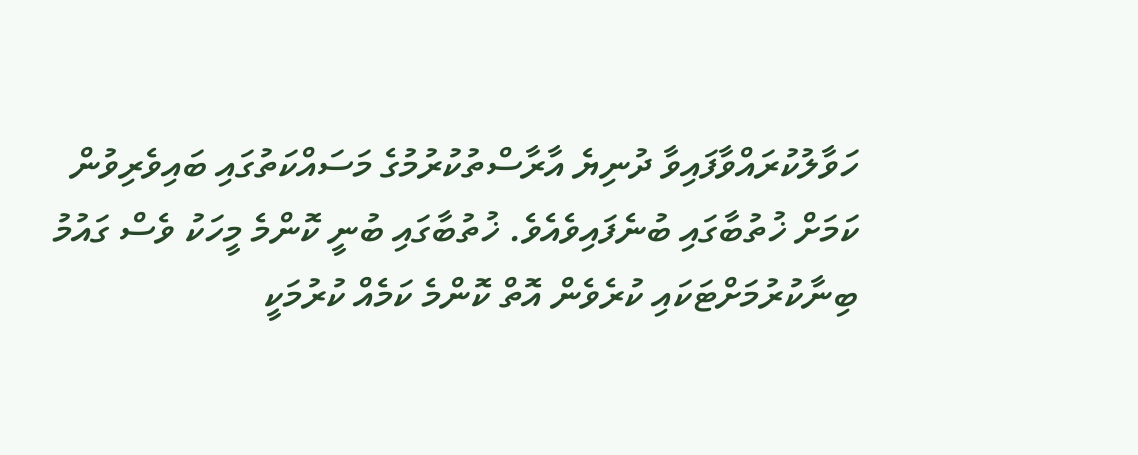ހަވާލުކުރައްވާފައިވާ ދުނިޔެ އާރާސްތުކުރުމުގެ މަސައްކަތުގައި ބައިވެރިވުން ކަމަށް ޚުތުބާގައި ބުނެފައިވެއެވެ. ޚުތުބާގައި ބުނީ ކޮންމެ މީހަކު ވެސް ގައުމު ބިނާކުރުމަށްޓަކައި ކުރެވެން އޮތް ކޮންމެ ކަމެއް ކުރުމަކީ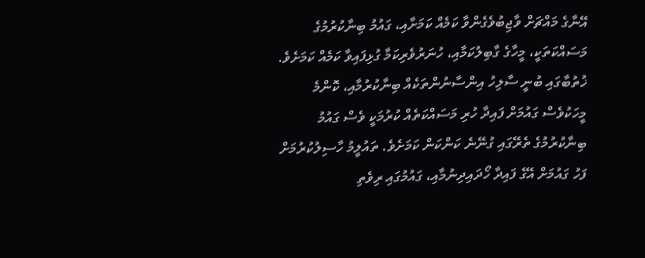އޭނާގެ މައްޗަށް ވާޖިބުވެގެންވާ ކަމެއް ކަމަށާއި، ގައުމު ބިނާކުރުމުގެ މަސައްކަތަކީ، މީހާގެ ގާބިލުކަމާއި، ހުނަރުވެރިކަމާ ގުޅިފައިވާ ކަމެއް ކަމަށެވެ.
ޚުތުބާގައި ބުނީ ސާލިހު އިންސާނުންތަކެއް ބިނާކުރުމާއި، ކޮންމެ މީހަކުވެސް ގައުމަށް ފައިދާ ހުރި މަސައްކަތެއް ކުރުމަކީ ވެސް ގައުމު ބިނާކުރުމުގެ ތެރޭގައި ގުނޭނެ ކަންކަން ކަމަށެވެ. ތައުލީމު ހާސިލުކުރުމަށް ފަހު ގައުމަށް އޭގެ ފައިދާ ހޯދައިދިނުމާއި، ގައުމުގައި ރިވެތި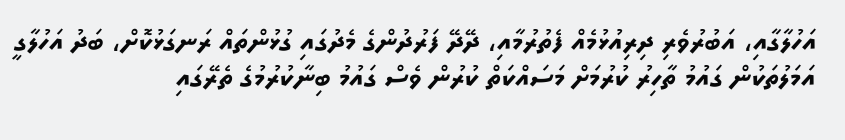އަހުލާގާއި، އަބުރުވެރި ދިރިއުޅުމެއް ފެތުރުމާއި، ދޭދޭ ފަރުދުންގެ މެދުގައި ގުޅުންތައް ރަނގަޅުކޮށް، ބަދު އަހުލާގީ އަމަލުތަކުން ގައުމު ތާހިރު ކުރުމަށް މަސައްކަތް ކުރުން ވެސް ގައުމު ބިނާކުރުމުގެ ތެރޭގައި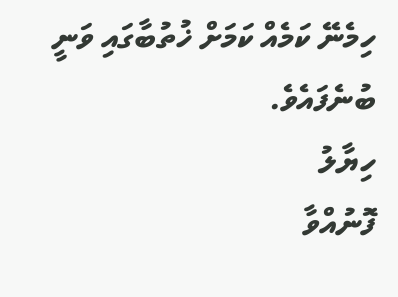ހިމެނޭ ކަމެއް ކަމަށް ޚުތުބާގައި ވަނީ ބުނެފައެވެ.
ހިޔާލު
ފޮނުއްވާ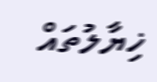ޚިޔާލުތައް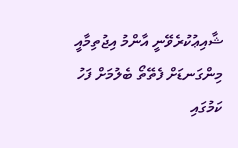ޝާއިޢުކުރެވޭނީ އާންމު އިޖުތިމާއީ މިންގަނޑަށް ފެތޭތޯ ބެލުމަށް ފަހު ކަމުގައި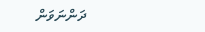ދަންނަވަން